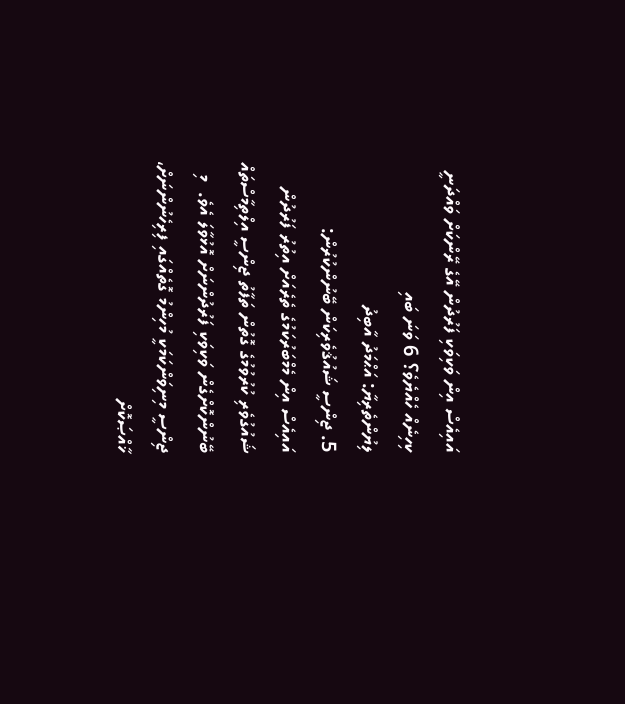އައިއެސް އިން ވަކިވަކި ފަރުދުން އޭގެ ރޭންކަށް ވައްދަނީ ކިހިނެއް ހެއްޔެވެ؟ 6 ވަނަ ބައި
ލިޔުންތެރިޔާ: އަޙްމަދު އާބިދު
5. ޖިންސީ ޝައުޤުވެރިކަން ބޭނުންކުރުން:
އައިއެސް އިން މެމްބަރުކަމުގެ ތެރެއަށް އިތުރު ފަރުދުން ޝައުގުވެރި ކުރުވުމުގެ ގޮތުން ތަފާތު ޖިންސީ އިލްތިމާސްތައް ބޭނުންކޮށްގެން ވަކިވަކި ފަރުދުންނަށް އޮޅުވާލަ އެވެ.  މި ޖިންސީ މިނިވަންކަމަކީ މުހިންމު ގޮތެއްގައި ފިރިހެނުންނަށް، ޚާއްޞަކޮށް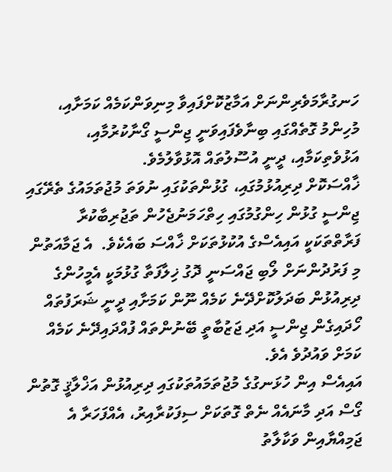ހަނގުރާމަވެރިންނަށް އަމާޒުކޮށްފައިވާ މިނިވަންކަމެއް ކަމަށާއި، މުހިންމު ގޮތެއްގައި ބިނާވެފައިވަނީ ޖިންސީ ގޯނާކުރުމާއި، އަޅުވެތިކަމާއި، ދީނީ އުސޫލުތައް އޮޅުވާލުމެވެ.
ޚާއްސަކޮށް ދިރިއުޅުމުގައި، ގުޅުންތަކުގައި ނުވަތަ މުޖުތަމައުގެ ތެރޭގައި ޖިންސީ ގުޅުން ހިންގުމުގައި ހިތްހަމަނުޖެހުން ތަޖުރިބާކުރާ ފަރާތްތަކަކީ އައިއެސްގެ އުކުޅުތަކަށް ޚާއްސަ ބައެކެވެ.  އެ ޖަމާއަތުން މި ފަރުދުންނަށް ލޯބި ޖައްސަނީ ދޮގު ޚިލާފަތާ ގުޅުމަކީ އެމީހުންގެ ދިރިއުޅުން ބަދަލުކޮށްދޭނެ ކަމެއް ނޫން ކަމަށާއި ދީނީ ޝަރަފުތައް ހޯދައިގެން ޖިންސީ އަދި ޖަޒުބާތީ ބޭނުންތައް ފުއްދައިދޭނެ ކަމެއް ކަމަށް ވައުދުވެ އެވެ.
އައިއެސް އިން ހުޅަނގުގެ މުޖުތަމައުތަކުގައި ދިރިއުޅުން އަޚްލާޤީ ގޮތުން ގޯސް އަދި މާނައެއް ނެތް ގޮތަކަށް ސިފަކުރާއިރު، އެއްފަހަރާ އެ ޖަމިއްޔާއިން ވަކާލާތު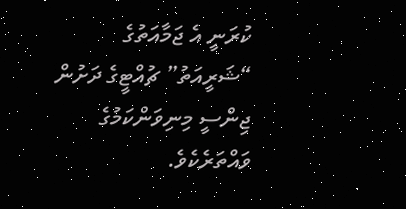ކުރަނީ އެ ޖަމާއަތުގެ “ޝަރީއަތު” ޗުއްޓީގެ ދަށުން ޖިންސީ މިނިވަންކަމުގެ ވައްތަރެކެވެ.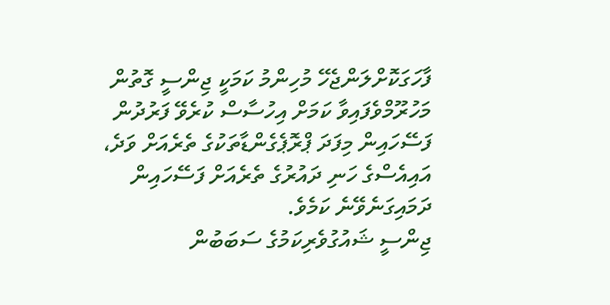ފާހަގަކޮށްލަންޖެހޭ މުހިންމު ކަމަކީ ޖިންސީ ގޮތުން މަހުރޫމްވެފައިވާ ކަމަށް އިހުސާސް ކުރެވޭ ފަރުދުން ފަސޭހައިން މިފަދަ ޕްރޮޕެގެންޑާތަކުގެ ތެރެއަށް ވަދެ، އައިއެސްގެ ހަނި ދައުރުގެ ތެރެއަށް ފަސޭހައިން ދަމައިގަނެވޭނެ ކަމެވެ.
ޖިންސީ ޝައުގުވެރިކަމުގެ ސަބަބުން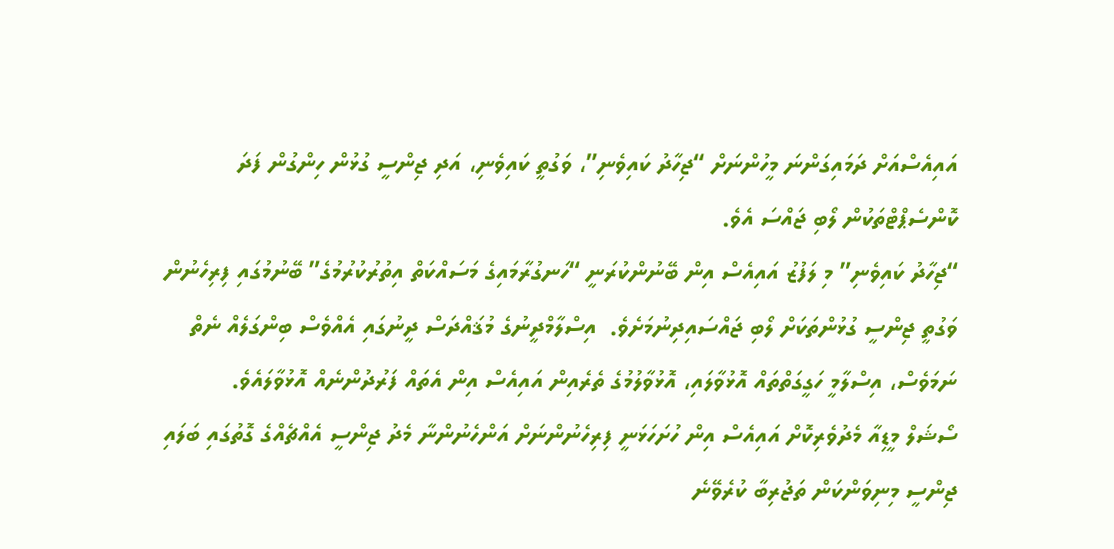އައިއެސްއަށް ދަމައިގަންނަ މީހުންނަށް “ޖިހާދު ކައިވެނި”، ވަގުތީ ކައިވެނި، އަދި ޖިންސީ ގުޅުން ހިންގުން ފަދަ ކޮންސެޕްޓްތަކުން ލޯބި ޖައްސަ އެވެ.
“ޖިހާދު ކައިވެނި” މި ލަފުޒު އައިއެސް އިން ބޭނުންކުރަނީ “ހަނގުރާމައިގެ މަސައްކަތް އިތުރުކުރުމުގެ” ބޭނުމުގައި ފިރިހެނުން ވަގުތީ ޖިންސީ ގުޅުންތަކަށް ލޯބި ޖައްސައިދިނުމަށެވެ.  އިސްލާމްދީނުގެ މުޤައްދަސް ދީނުގައި އެއްވެސް ބިންގަލެއް ނެތް ނަމަވެސް، އިސްލާމީ ހަގީގަތްތައް އޮޅުވާލައި، އޮޅުވާލުމުގެ ތެރެއިން އައިއެސް އިން އެތައް ފަރުދުންނެއް އޮޅުވާލައެވެ.
ސޯޝަލް މީޑިއާ މެދުވެރިކޮށް އައިއެސް އިން ހުށަހަޅަނީ ފިރިހެނުންނަށް އަންހެނުންނާ މެދު ޖިންސީ އެއްޗެއްގެ ގޮތުގައި ބަލައި ޖިންސީ މިނިވަންކަން ތަޖުރިބާ ކުރެވޭނެ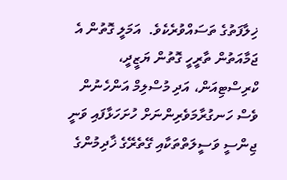ޚިލާފަތުގެ ތަސައްވުރެކެވެ.  އަމަލީ ގޮތުން އެ ޖަމާއަތުން ތާރީހީ ގޮތުން ޔަޒީދީ، ކްރިސްޓިއަން، އަދި މުސްލިމް އަންހެނުން ވެސް ހަނގުރާމަވެރިންނަށް ހުށަހަޅާފައި ވަނީ ޖިންސީ ވަސީލަތްތަކާއި ގޭތެރޭގެ ޚާދިމުންގެ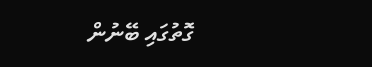ގޮތުގައި ބޭނުން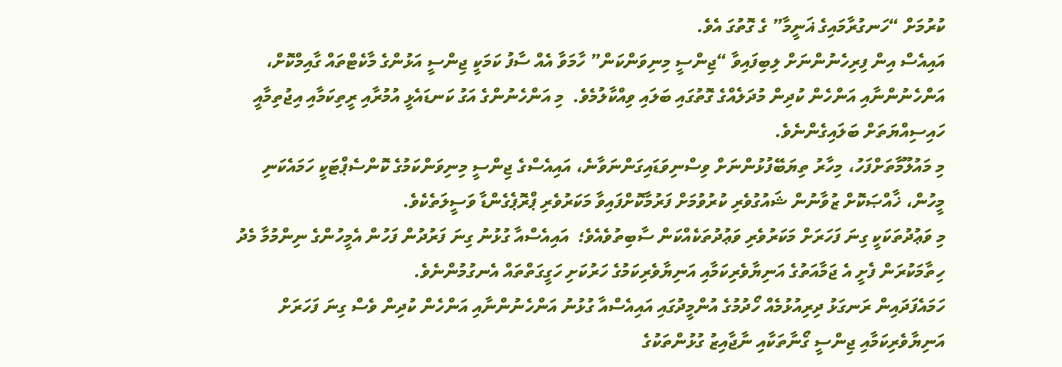ކުރުމަށް “ހަނގުރާމައިގެ ޣަނީމާ” ގެ ގޮތުގަ އެވެ.
އައިއެސް އިން ފިރިހެނުންނަށް ލިބިފައިވާ “ޖިންސީ މިނިވަންކަން” ހާމަވާ އެއް ސާފު ކަމަކީ ޖިންސީ އަޅުންގެ މާކެޓްތައް ގާއިމްކޮށް، އަންހެނުންނާއި އަންހެން ކުދިން މުދަލެއްގެ ގޮތުގައި ބަލައި ވިއްކާލުމެވެ.  މި އަންހެނުންގެ އަގު ކަނޑައެޅީ އުމުރާއި ރީތިކަމާއި އިޖުތިމާއީ ހައިސިއްޔަތަށް ބަލައިގެންނެވެ.
މި މައުލޫމާތަށްފަހު، މިހާރު ތިޔަބޭފުޅުންނަށް ވިސްނިވަޑައިގަންނަވާނެ، އައިއެސްގެ ޖިންސީ މިނިވަންކަމުގެ ކޮންސެޕްޓަކީ ހަމައެކަނި މީހުން، ޚާއްޞަކޮށް ޒުވާނުން ޝައުގުވެރި ކުރުވުމަށް ފަރުމާކޮށްފައިވާ މަކަރުވެރި ޕްރޮޕެގެންޑާ ވަސީލަތެކެވެ.
މި ވަޢުދުތަކަކީ ގިނަ ފަހަރަށް މަކަރުވެރި ވަޢުދުތަކެއްކަން ސާބިތުވެއެވެ؛  އައިއެސްއާ ގުޅުނު ގިނަ ފަރުދުން ފަހުން އެމީހުންގެ ނިންމުމާ މެދު ހިތާމަކުރަން ފެށީ އެ ޖަމާއަތުގެ އަނިޔާވެރިކަމާއި އަނިޔާވެރިކަމުގެ ހަރުކަށި ހަގީގަތްތައް އެނގުމުންނެވެ.
ހަމައެފަދައިން ރަނގަޅު ދިރިއުޅުމެއް ހޯދުމުގެ އުންމީދުގައި އައިއެސްއާ ގުޅުނު އަންހެނުންނާއި އަންހެން ކުދިން ވެސް ގިނަ ފަހަރަށް އަނިޔާވެރިކަމާއި ޖިންސީ ގޯނާތަކާއި ނާޖާއިޒު ގުޅުންތަކުގެ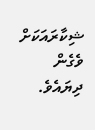ޝިކާރައަކަށް ވެގެން ދިޔައެވެ.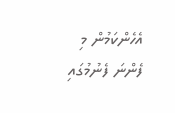އެހެންކަމުން މި ފެންނަ ފެނުމުގައި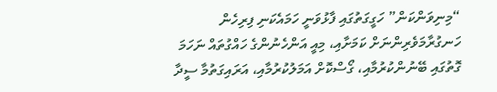“މިނިވަންކަން” ހަގީގަތުގައި ފާޅުވަނީ ހަމައެކަނި ފިރިހެން ހަނގުރާމަވެރިންނަށް ކަމަށާއި، މިއީ އަންހެނުންގެ ހައްގުތައް ނަހަމަ ގޮތުގައި ބޭނުންކުރުމާއި، ގޯސްކޮށް އަމަލުކުރުމާއި، އަރައިގަތުމާ ސީދާ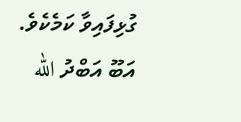ގުޅިފައިވާ ކަމެކެވެ.
އަބޫ އަބްދު الله